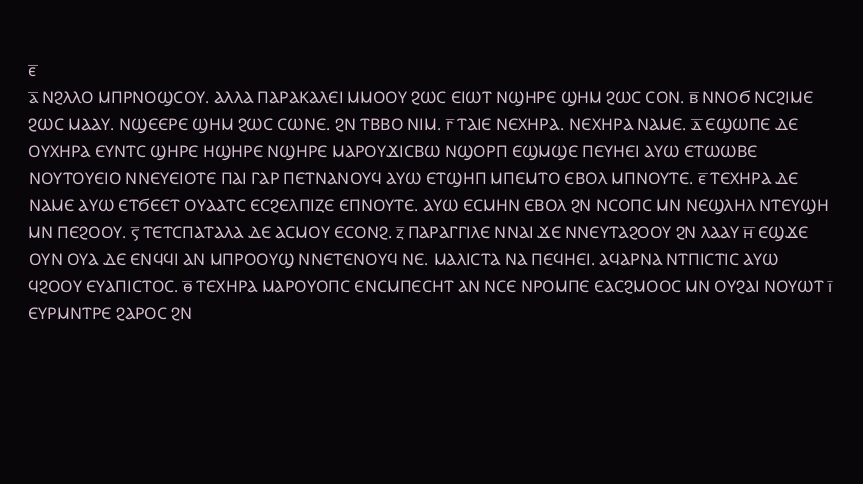ⲉ̅
ⲁ̅ ⲚϨⲖⲖⲞ ⲘⲠⲢⲚⲞϢⲤⲞⲨ. ⲀⲖⲖⲀ ⲠⲀⲢⲀⲔⲀⲖⲈⲒ ⲘⲘⲞⲞⲨ ϨⲰⲤ ⲈⲒⲰⲦ ⲚϢⲎⲢⲈ ϢⲎⲘ ϨⲰⲤ ⲤⲞⲚ. ⲃ̅ ⲚⲚⲞϬ ⲚⲤϨⲒⲘⲈ ϨⲰⲤ ⲘⲀⲀⲨ. ⲚϢⲈⲈⲢⲈ ϢⲎⲘ ϨⲰⲤ ⲤⲰⲚⲈ. ϨⲚ ⲦⲂⲂⲞ ⲚⲒⲘ. ⲅ̅ ⲦⲀⲒⲈ ⲚⲈⲬⲎⲢⲀ. ⲚⲈⲬⲎⲢⲀ ⲚⲀⲘⲈ. ⲇ̅ ⲈϢⲰⲠⲈ ⲆⲈ ⲞⲨⲬⲎⲢⲀ ⲈⲨⲚⲦⲤ ϢⲎⲢⲈ ⲎϢⲎⲢⲈ ⲚϢⲎⲢⲈ ⲘⲀⲢⲞⲨϪⲒⲤⲂⲰ ⲚϢⲞⲢⲠ ⲈϢⲘϢⲈ ⲠⲈⲨⲎⲈⲒ ⲀⲨⲰ ⲈⲦⲰⲰⲂⲈ ⲚⲞⲨⲦⲞⲨⲈⲒⲞ ⲚⲚⲈⲨⲈⲒⲞⲦⲈ ⲠⲀⲒ ⲄⲀⲢ ⲠⲈⲦⲚⲀⲚⲞⲨϤ ⲀⲨⲰ ⲈⲦϢⲎⲠ ⲘⲠⲈⲘⲦⲞ ⲈⲂⲞⲖ ⲘⲠⲚⲞⲨⲦⲈ. ⲉ̅ ⲦⲈⲬⲎⲢⲀ ⲆⲈ ⲚⲀⲘⲈ ⲀⲨⲰ ⲈⲦϬⲈⲈⲦ ⲞⲨⲀⲀⲦⲤ ⲈⲤϨⲈⲖⲠⲒⲌⲈ ⲈⲠⲚⲞⲨⲦⲈ. ⲀⲨⲰ ⲈⲤⲘⲎⲚ ⲈⲂⲞⲖ ϨⲚ ⲚⲤⲞⲠⲤ ⲘⲚ ⲚⲈϢⲖⲎⲖ ⲚⲦⲈⲨϢⲎ ⲘⲚ ⲠⲈϨⲞⲞⲨ. ⲋ̅ ⲦⲈⲦⲤⲠⲀⲦⲀⲖⲀ ⲆⲈ ⲀⲤⲘⲞⲨ ⲈⲤⲞⲚϨ. ⲍ̅ ⲠⲀⲢⲀⲄⲄⲒⲖⲈ ⲚⲚⲀⲒ ϪⲈ ⲚⲚⲈⲨⲦⲀϨⲞⲞⲨ ϨⲚ ⲖⲀⲀⲨ ⲏ̅ ⲈϢϪⲈ ⲞⲨⲚ ⲞⲨⲀ ⲆⲈ ⲈⲚϤϤⲒ ⲀⲚ ⲘⲠⲢⲞⲞⲨϢ ⲚⲚⲈⲦⲈⲚⲞⲨϤ ⲚⲈ. ⲘⲀⲖⲒⲤⲦⲀ ⲚⲀ ⲠⲈϤⲎⲈⲒ. ⲀϤⲀⲢⲚⲀ ⲚⲦⲠⲒⲤⲦⲒⲤ ⲀⲨⲰ ϤϨⲞⲞⲨ ⲈⲨⲀⲠⲒⲤⲦⲞⲤ. ⲑ̅ ⲦⲈⲬⲎⲢⲀ ⲘⲀⲢⲞⲨⲞⲠⲤ ⲈⲚⲤⲘⲠⲈⲤⲎⲦ ⲀⲚ ⲚⲤⲈ ⲚⲢⲞⲘⲠⲈ ⲈⲀⲤϨⲘⲞⲞⲤ ⲘⲚ ⲞⲨϨⲀⲒ ⲚⲞⲨⲰⲦ ⲓ̅ ⲈⲨⲢⲘⲚⲦⲢⲈ ϨⲀⲢⲞⲤ ϨⲚ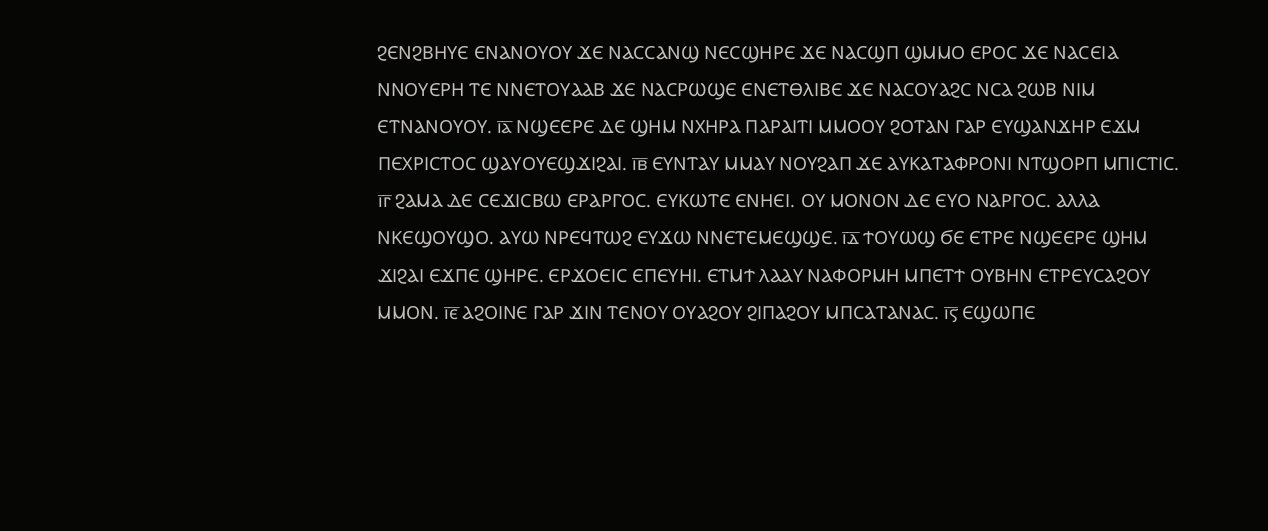ϨⲈⲚϨⲂⲎⲨⲈ ⲈⲚⲀⲚⲞⲨⲞⲨ ϪⲈ ⲚⲀⲤⲤⲀⲚϢ ⲚⲈⲤϢⲎⲢⲈ ϪⲈ ⲚⲀⲤϢⲠ ϢⲘⲘⲞ ⲈⲢⲞⲤ ϪⲈ ⲚⲀⲤⲈⲒⲀ ⲚⲚⲞⲨⲈⲢⲎ ⲦⲈ ⲚⲚⲈⲦⲞⲨⲀⲀⲂ ϪⲈ ⲚⲀⲤⲢⲰϢⲈ ⲈⲚⲈⲦⲐⲖⲒⲂⲈ ϪⲈ ⲚⲀⲤⲞⲨⲀϨⲤ ⲚⲤⲀ ϨⲰⲂ ⲚⲒⲘ ⲈⲦⲚⲀⲚⲞⲨⲞⲨ. ⲓ̅ⲁ̅ ⲚϢⲈⲈⲢⲈ ⲆⲈ ϢⲎⲘ ⲚⲬⲎⲢⲀ ⲠⲀⲢⲀⲒⲦⲒ ⲘⲘⲞⲞⲨ ϨⲞⲦⲀⲚ ⲄⲀⲢ ⲈⲨϢⲀⲚϪⲎⲢ ⲈϪⲘ ⲠⲈⲬⲢⲒⲤⲦⲞⲤ ϢⲀⲨⲞⲨⲈϢϪⲒϨⲀⲒ. ⲓ̅ⲃ̅ ⲈⲨⲚⲦⲀⲨ ⲘⲘⲀⲨ ⲚⲞⲨϨⲀⲠ ϪⲈ ⲀⲨⲔⲀⲦⲀⲪⲢⲞⲚⲒ ⲚⲦϢⲞⲢⲠ ⲘⲠⲒⲤⲦⲒⲤ. ⲓ̅ⲅ̅ ϨⲀⲘⲀ ⲆⲈ ⲤⲈϪⲒⲤⲂⲰ ⲈⲢⲀⲢⲄⲞⲤ. ⲈⲨⲔⲰⲦⲈ ⲈⲚⲎⲈⲒ. ⲞⲨ ⲘⲞⲚⲞⲚ ⲆⲈ ⲈⲨⲞ ⲚⲀⲢⲄⲞⲤ. ⲀⲖⲖⲀ ⲚⲔⲈϢⲞⲨϢⲞ. ⲀⲨⲰ ⲚⲢⲈϤⲦⲰϨ ⲈⲨϪⲰ ⲚⲚⲈⲦⲈⲘⲈϢϢⲈ. ⲓ̅ⲇ̅ ϮⲞⲨⲰϢ ϬⲈ ⲈⲦⲢⲈ ⲚϢⲈⲈⲢⲈ ϢⲎⲘ ϪⲒϨⲀⲒ ⲈϪⲠⲈ ϢⲎⲢⲈ. ⲈⲢϪⲞⲈⲒⲤ ⲈⲠⲈⲨⲎⲒ. ⲈⲦⲘϮ ⲖⲀⲀⲨ ⲚⲀⲪⲞⲢⲘⲎ ⲘⲠⲈⲦϮ ⲞⲨⲂⲎⲚ ⲈⲦⲢⲈⲨⲤⲀϨⲞⲨ ⲘⲘⲞⲚ. ⲓ̅ⲉ̅ ⲀϨⲞⲒⲚⲈ ⲄⲀⲢ ϪⲒⲚ ⲦⲈⲚⲞⲨ ⲞⲨⲀϨⲞⲨ ϨⲒⲠⲀϨⲞⲨ ⲘⲠⲤⲀⲦⲀⲚⲀⲤ. ⲓ̅ⲋ̅ ⲈϢⲰⲠⲈ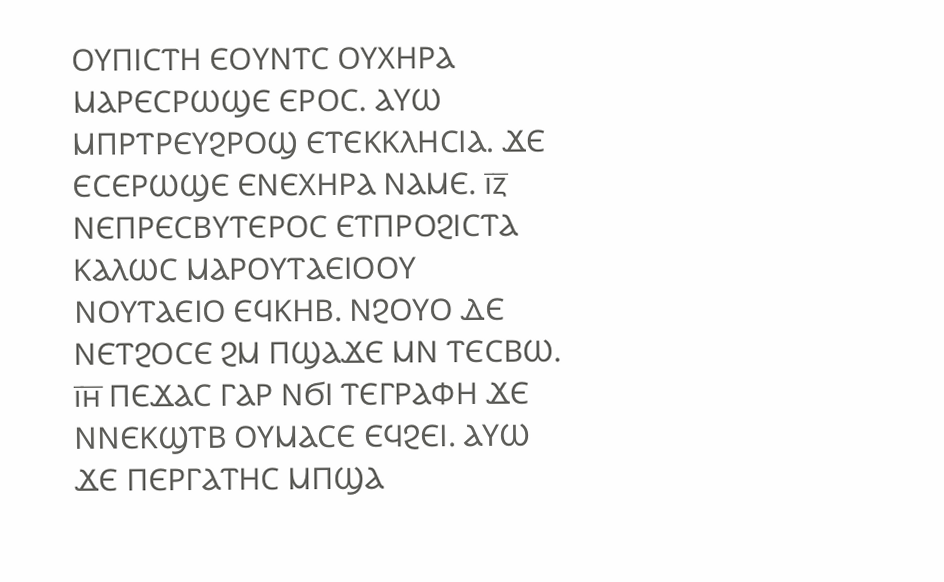ⲞⲨⲠⲒⲤⲦⲎ ⲈⲞⲨⲚⲦⲤ ⲞⲨⲬⲎⲢⲀ ⲘⲀⲢⲈⲤⲢⲰϢⲈ ⲈⲢⲞⲤ. ⲀⲨⲰ ⲘⲠⲢⲦⲢⲈⲨϨⲢⲞϢ ⲈⲦⲈⲔⲔⲖⲎⲤⲒⲀ. ϪⲈ ⲈⲤⲈⲢⲰϢⲈ ⲈⲚⲈⲬⲎⲢⲀ ⲚⲀⲘⲈ. ⲓ̅ⲍ̅ ⲚⲈⲠⲢⲈⲤⲂⲨⲦⲈⲢⲞⲤ ⲈⲦⲠⲢⲞϨⲒⲤⲦⲀ ⲔⲀⲖⲰⲤ ⲘⲀⲢⲞⲨⲦⲀⲈⲒⲞⲞⲨ ⲚⲞⲨⲦⲀⲈⲒⲞ ⲈϤⲔⲎⲂ. ⲚϨⲞⲨⲞ ⲆⲈ ⲚⲈⲦϨⲞⲤⲈ ϨⲘ ⲠϢⲀϪⲈ ⲘⲚ ⲦⲈⲤⲂⲰ. ⲓ̅ⲏ̅ ⲠⲈϪⲀⲤ ⲄⲀⲢ ⲚϬⲒ ⲦⲈⲄⲢⲀⲪⲎ ϪⲈ ⲚⲚⲈⲔϢⲦⲂ ⲞⲨⲘⲀⲤⲈ ⲈϤϨⲈⲒ. ⲀⲨⲰ ϪⲈ ⲠⲈⲢⲄⲀⲦⲎⲤ ⲘⲠϢⲀ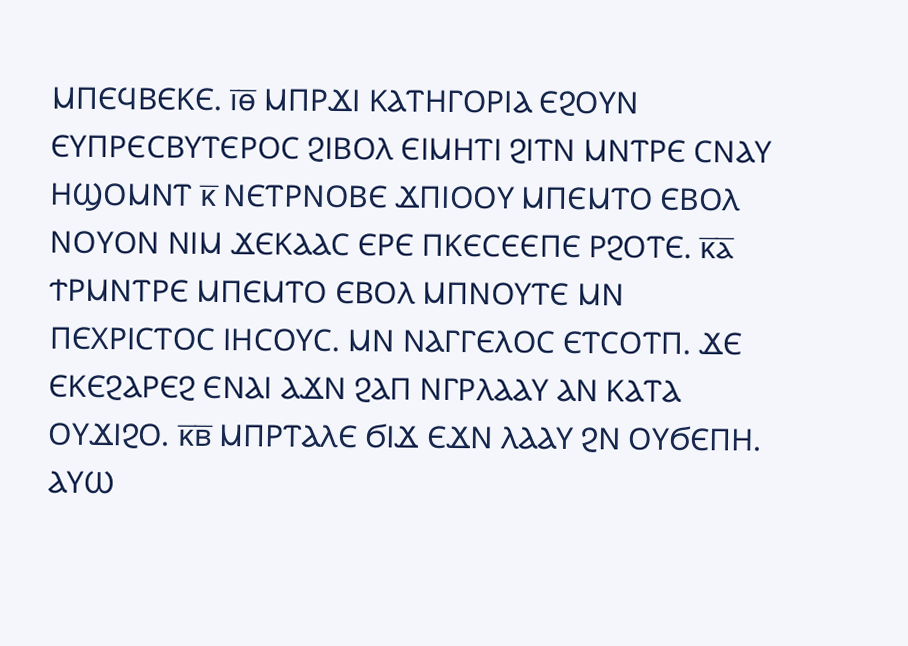ⲘⲠⲈϤⲂⲈⲔⲈ. ⲓ̅ⲑ̅ ⲘⲠⲢϪⲒ ⲔⲀⲦⲎⲄⲞⲢⲒⲀ ⲈϨⲞⲨⲚ ⲈⲨⲠⲢⲈⲤⲂⲨⲦⲈⲢⲞⲤ ϨⲒⲂⲞⲖ ⲈⲒⲘⲎⲦⲒ ϨⲒⲦⲚ ⲘⲚⲦⲢⲈ ⲤⲚⲀⲨ ⲎϢⲞⲘⲚⲦ ⲕ̅ ⲚⲈⲦⲢⲚⲞⲂⲈ ϪⲠⲒⲞⲞⲨ ⲘⲠⲈⲘⲦⲞ ⲈⲂⲞⲖ ⲚⲞⲨⲞⲚ ⲚⲒⲘ ϪⲈⲔⲀⲀⲤ ⲈⲢⲈ ⲠⲔⲈⲤⲈⲈⲠⲈ ⲢϨⲞⲦⲈ. ⲕ̅ⲁ̅ ϮⲢⲘⲚⲦⲢⲈ ⲘⲠⲈⲘⲦⲞ ⲈⲂⲞⲖ ⲘⲠⲚⲞⲨⲦⲈ ⲘⲚ ⲠⲈⲬⲢⲒⲤⲦⲞⲤ ⲒⲎⲤⲞⲨⲤ. ⲘⲚ ⲚⲀⲄⲄⲈⲖⲞⲤ ⲈⲦⲤⲞⲦⲠ. ϪⲈ ⲈⲔⲈϨⲀⲢⲈϨ ⲈⲚⲀⲒ ⲀϪⲚ ϨⲀⲠ ⲚⲄⲢⲖⲀⲀⲨ ⲀⲚ ⲔⲀⲦⲀ ⲞⲨϪⲒϨⲞ. ⲕ̅ⲃ̅ ⲘⲠⲢⲦⲀⲖⲈ ϬⲒϪ ⲈϪⲚ ⲖⲀⲀⲨ ϨⲚ ⲞⲨϬⲈⲠⲎ. ⲀⲨⲰ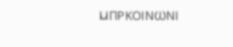ⲘⲠⲢⲔⲞⲒⲚⲰⲚⲒ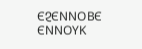ⲈϨⲈⲚⲚⲞⲂⲈ ⲈⲚⲚⲞⲨⲔ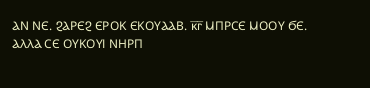ⲀⲚ ⲚⲈ. ϨⲀⲢⲈϨ ⲈⲢⲞⲔ ⲈⲔⲞⲨⲀⲀⲂ. ⲕ̅ⲅ̅ ⲘⲠⲢⲤⲈ ⲘⲞⲞⲨ ϬⲈ. ⲀⲖⲖⲀ ⲤⲈ ⲞⲨⲔⲞⲨⲒ ⲚⲎⲢⲠ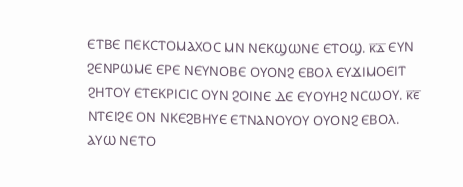ⲈⲦⲂⲈ ⲠⲈⲔⲤⲦⲞⲘⲀⲬⲞⲤ ⲘⲚ ⲚⲈⲔϢⲰⲚⲈ ⲈⲦⲞϢ. ⲕ̅ⲇ̅ ⲈⲨⲚ ϨⲈⲚⲢⲰⲘⲈ ⲈⲢⲈ ⲚⲈⲨⲚⲞⲂⲈ ⲞⲨⲞⲚϨ ⲈⲂⲞⲖ ⲈⲨϪⲒⲘⲞⲈⲒⲦ ϨⲎⲦⲞⲨ ⲈⲦⲈⲔⲢⲒⲤⲒⲤ ⲞⲨⲚ ϨⲞⲒⲚⲈ ⲆⲈ ⲈⲨⲞⲨⲎϨ ⲚⲤⲰⲞⲨ. ⲕ̅ⲉ̅ ⲚⲦⲈⲒϨⲈ ⲞⲚ ⲚⲔⲈϨⲂⲎⲨⲈ ⲈⲦⲚⲀⲚⲞⲨⲞⲨ ⲞⲨⲞⲚϨ ⲈⲂⲞⲖ. ⲀⲨⲰ ⲚⲈⲦⲞ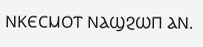ⲚⲔⲈⲤⲘⲞⲦ ⲚⲀϢϨⲰⲠ ⲀⲚ.